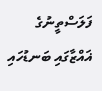ފަލަސްތީނުގެ ޣައްޒާގައި ބަނޑުހައި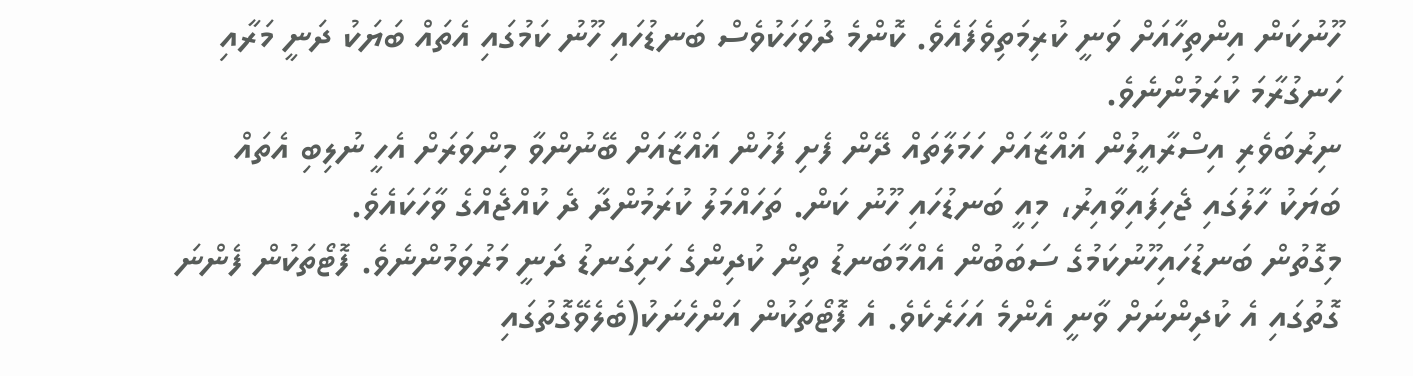ހޫނުކަން އިންތިހާއަށް ވަނީ ކުރިމަތިވެފައެވެ. ކޮންމެ ދުވަހަކުވެސް ބަނޑުހައި ހޫނު ކަމުގައި އެތައް ބަޔަކު ދަނީ މަރާއި ހަނގުރާމަ ކުރަމުންނެވެ.
ނިރުބަވެރި އިސްރާއީލުން ޣައްޒާއަށް ހަމަލާތައް ދޭން ފެށި ފަހުން ޣައްޒާއަށް ބޭނުންވާ މިންވަރަށް އެހީ ނުލިބި އެތައް ބަޔަކު ހާލުގައި ޖެހިފައިވާއިރު، މިއީ ބަނޑުހައި ހޫނު ކަން. ތަހައްމަލު ކުރަމުންދާ ދެ ކުއްޖެއްގެ ވާހަކައެވެ.
މިގޮތުން ބަނޑުހައިހޫނުކަމުގެ ސަބަބުން އެއްމާބަނޑު ތިން ކުދިންގެ ހަށިގަނޑު ދަނީ މަރުވަމުންނެވެ. ފޮޓޯތަކުން ފެންނަ ގޮތުގައި އެ ކުދިންނަށް ވާނީ އެންމެ އަހަރެކެވެ. އެ ފޮޓޯތަކުން އަންހެނަކު(ބެލެވޭގޮތުގައި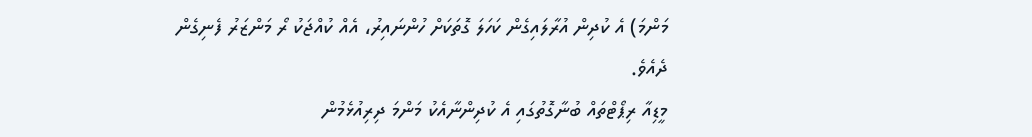މަންމަ) އެ ކުދިން އުރާލައިގެން ކަހަލަ ގޮތަކަށް ހުންނައިރު، އެއް ކުއްޖަކު ރޯ މަންޒަރު ފެނިގެން ދެއެވެ.
މީޑިއާ ރިޕޯޓްތައް ބުނާގޮތުގައި އެ ކުދިންނާއެކު މަންމަ ދިރިއުޅެމުން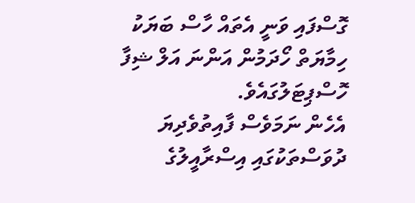ގޮސްފައި ވަނީ އެތައް ހާސް ބަޔަކު ހިމާޔަތް ހޯދަމުން އަންނަ އަލް ޝިފާ ހޮސްޕިޓަލުގައެވެ.
އެހެން ނަމަވެސް ފާއިތުވެދިޔަ ދުވަސްތަކުގައި އިސްރާއީލުގެ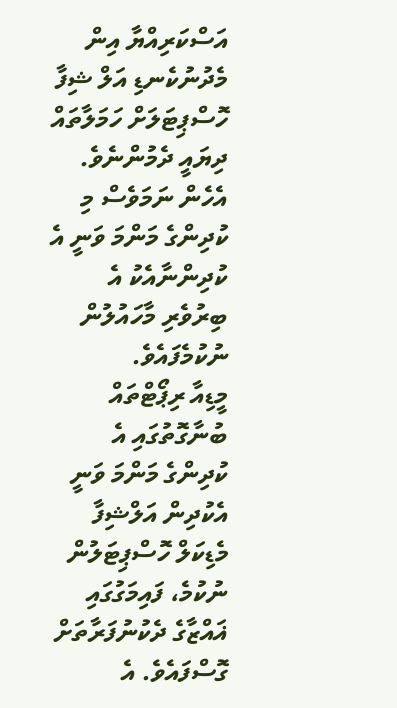އަސްކަރިއްޔާ އިން މެދުނުކެނޑި އަލް ޝިފާ ހޮސްޕިޓަލަށް ހަމަލާތައް ދިޔައީ ދެމުންނެވެ.
އެހެން ނަމަވެސް މި ކުދިންގެ މަންމަ ވަނީ އެ ކުދިންނާއެކު އެ ބިރުވެރި މާހައުލުން ނުކުމެފައެވެ.
މީޑިއާ ރިޕޯޓްތައް ބުނާގޮތުގައި އެ ކުދިންގެ މަންމަ ވަނީ އެކުދިން އަލްޝިފާ މެޑިކަލް ހޮސްޕިޓަލުން ނުކުމެ، ފައިމަގުގައި ޣައްޒާގެ ދެކުނުފަރާތަށް ގޮސްފައެވެ. އެ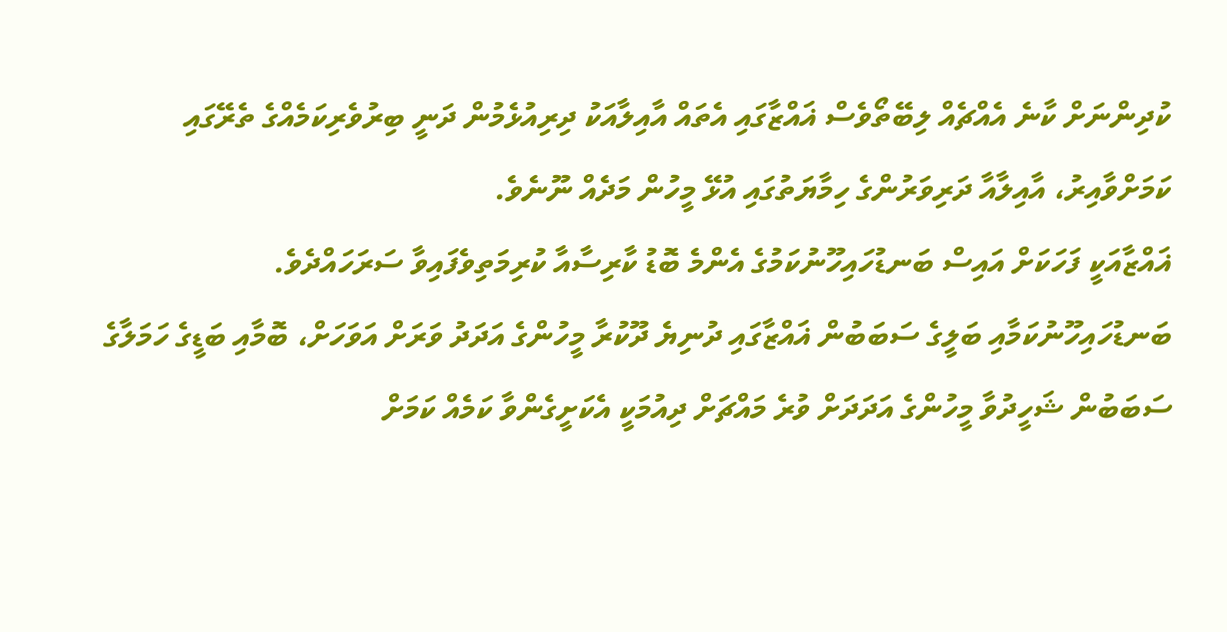ކުދިންނަށް ކާނެ އެއްޗެއް ލިބޭތޯވެސް ޣައްޒާގައި އެތައް އާއިލާއަކު ދިރިއުޅެމުން ދަނީ ބިރުވެރިކަމެއްގެ ތެރޭގައި ކަމަށްވާއިރު، އާއިލާއާ ދަރިވަރުންގެ ހިމާޔަތުގައި އުޅޭ މީހުން މަދެއް ނޫނެވެ.
ޣައްޒާއަކީ ފަހަކަށް އައިސް ބަނޑުހައިހޫނުކަމުގެ އެންމެ ބޮޑު ކާރިސާއާ ކުރިމަތިވެފައިވާ ސަރަހައްދެވެ.
ބަނޑުހައިހޫނުކަމާއި ބަލީގެ ސަބަބުން ޣައްޒާގައި ދުނިޔެ ދޫކުރާ މީހުންގެ އަދަދު ވަރަށް އަވަހަށް، ބޮމާއި ބަޑީގެ ހަމަލާގެ ސަބަބުން ޝަހީދުވާ މީހުންގެ އަދަދަށް ވުރެ މައްޗަށް ދިއުމަކީ އެކަށީގެންވާ ކަމެއް ކަމަށް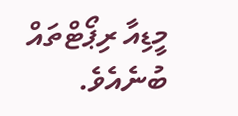މީޑިއާ ރިޕޯޓްތައް ބުނެއެވެ.